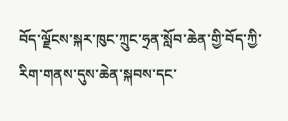བོད་ལྗོངས་སྐར་ཁུང་ཀྲུང་ཧྲན་སློབ་ཆེན་གྱི་བོད་ཀྱི་རིག་གནས་དུས་ཆེན་སྐབས་དང་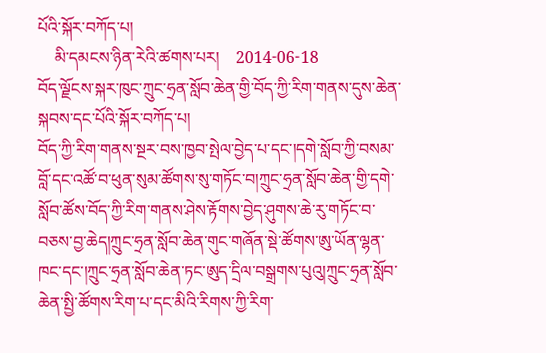པོའི་སྐོར་བཀོད་པ།
    མི་དམངས་ཉིན་རེའི་ཚགས་པར།    2014-06-18
བོད་ལྗོངས་སྐར་ཁུང་ཀྲུང་ཧྲན་སློབ་ཆེན་གྱི་བོད་ཀྱི་རིག་གནས་དུས་ཆེན་སྐབས་དང་པོའི་སྐོར་བཀོད་པ།
བོད་ཀྱི་རིག་གནས་སྔར་བས་ཁྱབ་སྤེལ་བྱེད་པ་དང་།དགེ་སློབ་ཀྱི་བསམ་བློ་དང་འཚོ་བ་ཕུན་སུམ་ཚོགས་སུ་གཏོང་བ།ཀྲུང་ཧྲན་སློབ་ཆེན་གྱི་དགེ་སློབ་ཚོས་བོད་ཀྱི་རིག་གནས་ཤེས་རྟོགས་བྱེད་ཤུགས་ཆེ་རུ་གཏོང་བ་བཅས་བྱ་ཆེད།ཀྲུང་ཧྲན་སློབ་ཆེན་གུང་གཞོན་སྡེ་ཚོགས་ཨུ་ཡོན་ལྷན་ཁང་དང་།ཀྲུང་ཧྲན་སློབ་ཆེན་ཏང་ཨུད་དྲིལ་བསྒྲགས་པུའུ།ཀྲུང་ཧྲན་སློབ་ཆེན་སྤྱི་ཚོགས་རིག་པ་དང་མིའི་རིགས་ཀྱི་རིག་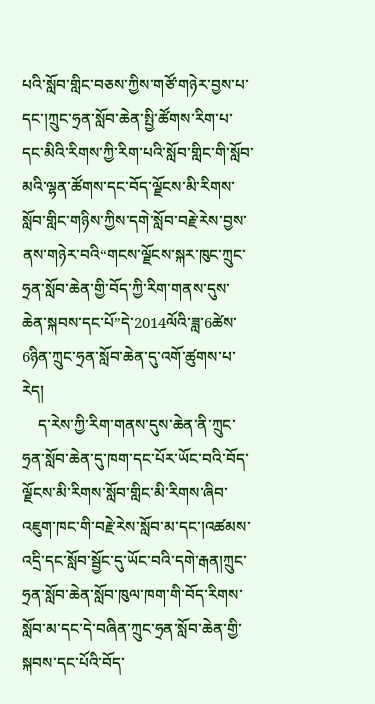པའི་སློབ་གླིང་བཅས་ཀྱིས་གཙོ་གཉེར་བྱས་པ་དང་།ཀྲུང་ཧྲན་སློབ་ཆེན་སྤྱི་ཚོགས་རིག་པ་དང་མིའི་རིགས་ཀྱི་རིག་པའི་སློབ་གླིང་གི་སློབ་མའི་ལྷན་ཚོགས་དང་བོད་ལྗོངས་མི་རིགས་སློབ་གླིང་གཉིས་ཀྱིས་དགེ་སློབ་བརྗེ་རེས་བྱས་ནས་གཉེར་བའི“གངས་ལྗོངས་སྐར་ཁུང་ཀྲུང་ཧྲན་སློབ་ཆེན་གྱི་བོད་ཀྱི་རིག་གནས་དུས་ཆེན་སྐབས་དང་པོ”དེ་2014ལོའི་ཟླ་6ཚེས་6ཉིན་ཀྲུང་ཧྲན་སློབ་ཆེན་དུ་འགོ་ཚུགས་པ་རེད།
    ད་རེས་ཀྱི་རིག་གནས་དུས་ཆེན་ནི་ཀྲུང་ཧྲན་སློབ་ཆེན་དུ་ཁག་དང་པོར་ཡོང་བའི་བོད་ལྗོངས་མི་རིགས་སློབ་གླིང་མི་རིགས་ཞིབ་འཇུག་ཁང་གི་བརྗེ་རེས་སློབ་མ་དང་།འཚམས་འདྲི་དང་སློབ་སྦྱོང་དུ་ཡོང་བའི་དགེ་རྒན།ཀྲུང་ཧྲན་སློབ་ཆེན་སློབ་ཁུལ་ཁག་གི་བོད་རིགས་སློབ་མ་དང་དེ་བཞིན་ཀྲུང་ཧྲན་སློབ་ཆེན་གྱི་སྐབས་དང་པོའི་བོད་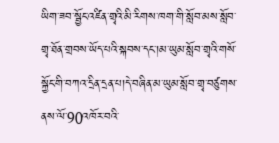ཡིག་ཟབ་སྦྱོང་འཛིན་གྲྭའི་མི་རིགས་ཁག་གི་སློབ་མས་སློབ་གྲྭ་ཐོན་གྲབས་ཡོད་པའི་སྐབས་དང་།མ་ཡུམ་སློབ་གྲྭའི་གསོ་སྐྱོང་གི་བཀའ་དྲིན་དྲན་པ།དེ་བཞིན་མ་ཡུམ་སློབ་གྲྭ་བཙུགས་ནས་ལོ་90འཁོར་བའི་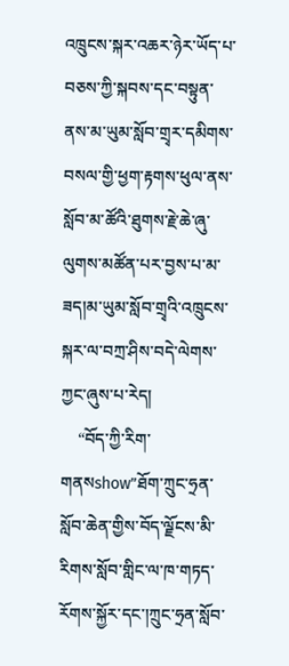འཁྲུངས་སྐར་འཆར་ཉེར་ཡོད་པ་བཅས་ཀྱི་སྐབས་དང་བསྟུན་ནས་མ་ཡུམ་སློབ་གྲྭར་དམིགས་བསལ་གྱི་ཕྱག་རྟགས་ཕུལ་ནས་སློབ་མ་ཚོའི་ཐུགས་རྗེ་ཆེ་ཞུ་ལུགས་མཚོན་པར་བྱས་པ་མ་ཟད།མ་ཡུམ་སློབ་གྲྭའི་འཁྲུངས་སྐར་ལ་བཀྲ་ཤིས་བདེ་ལེགས་ཀྱང་ཞུས་པ་རེད།
    “བོད་ཀྱི་རིག་གནསshow”ཐོག་ཀྲུང་ཧྲན་སློབ་ཆེན་གྱིས་བོད་ལྗོངས་མི་རིགས་སློབ་གླིང་ལ་ཁ་གཏད་རོགས་སྐྱོར་དང་།ཀྲུང་ཧྲན་སློབ་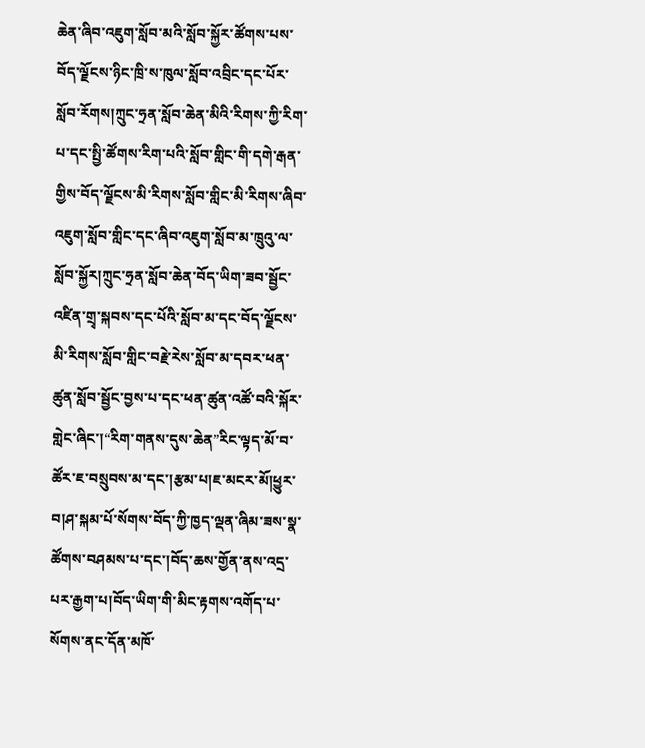ཆེན་ཞིབ་འཇུག་སློབ་མའི་སློབ་སྐྱོར་ཚོགས་པས་བོད་ལྗོངས་ཉིང་ཁྲི་ས་ཁུལ་སློབ་འབྲིང་དང་པོར་སློབ་རོགས།ཀྲུང་ཧྲན་སློབ་ཆེན་མིའི་རིགས་ཀྱི་རིག་པ་དང་སྤྱི་ཚོགས་རིག་པའི་སློབ་གླིང་གི་དགེ་རྒན་གྱིས་བོད་ལྗོངས་མི་རིགས་སློབ་གླིང་མི་རིགས་ཞིབ་འཇུག་སློབ་གླིང་དང་ཞིབ་འཇུག་སློབ་མ་ཁྲུའུ་ལ་སློབ་སྐྱོར།ཀྲུང་ཧྲན་སློབ་ཆེན་བོད་ཡིག་ཟབ་སྦྱོང་འཛིན་གྲྭ་སྐབས་དང་པོའི་སློབ་མ་དང་བོད་ལྗོངས་མི་རིགས་སློབ་གླིང་བརྗེ་རེས་སློབ་མ་དབར་ཕན་ཚུན་སློབ་སྦྱོང་བྱས་པ་དང་ཕན་ཚུན་འཚོ་བའི་སྐོར་གླེང་ཞིང་།“རིག་གནས་དུས་ཆེན”རིང་ལྟད་མོ་བ་ཚོར་ཇ་བསྲུབས་མ་དང་།རྩམ་པ།ཇ་མངར་མོ།ཕྱུར་བ།ཤ་སྐམ་པོ་སོགས་བོད་ཀྱི་ཁྱད་ལྡན་ཞིམ་ཟས་སྣ་ཚོགས་བཤམས་པ་དང་།བོད་ཆས་གྱོན་ནས་འདྲ་པར་རྒྱག་པ།བོད་ཡིག་གི་མིང་རྟགས་འགོད་པ་སོགས་ནང་དོན་མཁོ་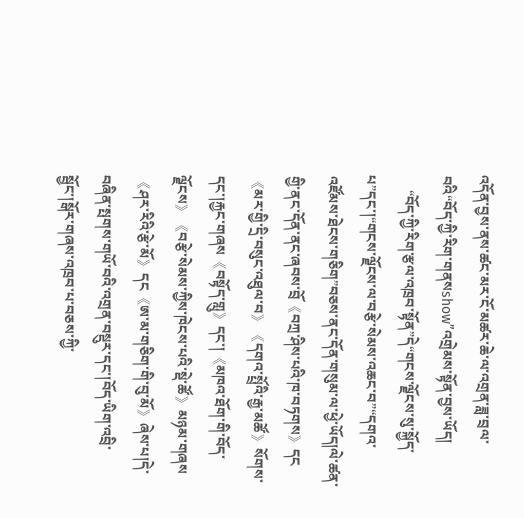འདོན་བྱས་ནས་ཚང་མར་ངོ་མཚར་ཆེ་ལ་འགྲན་ཟླ་བྲལ་བའི“བོད་ཀྱི་རིག་གནསshow”འགྲེམས་སྟོན་བྱས་ཡོད།
    “བོད་ཀྱི་རིག་རྩལ་འཁྲབ་སྟོན”དེ“གངས་ལྗོངས་སུ་སྐྱོད་པ”དང་།“གངས་ལྗོངས་ལ་བརྩེ་སེམས་འཆང་བ”“དགའ་འཛོམས་ཐེངས་གཅིག”བཅས་ནང་དོན་གསུམ་ལ་ཕྱེ་ཡོད།ལེ་ཚན་གྱི་ནང་དོན་ནང་ཞབས་བྲོ《བཀྲ་ཤིས་པའི་ཁ་བཏགས》དང《མར་གྱི་དྲི་བསུང་འཐུལ་བ》《དགའ་སྤྲོའི་རྒྱ་མཚོ》སོགས་དང་།རྐྱང་གཞས《བསྟོད་གླུ》དང་།《མཁའ་ཐོག་གི་བོད་ལྗོངས》《བརྩེ་སེམས་ཀྱིས་ཁེངས་པའི་སྡེ་ཚོ》མཉམ་གཞས《ཤར་རིའི་རྩེ་མོ》དང《ཨ་མ་གཅིག་གི་བུ་མོ》ཞེས་པ།དེ་བཞིན་སྤགས་གཡོ་བའི་འགྲན་བསྡུར་དང་།བོད་ཡིག་འབྲི་སྦྱོང་།སྒོར་གཞས་འཁྲབ་པ་བཅས་ཀྱི་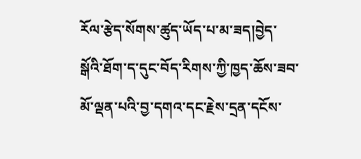རོལ་རྩེད་སོགས་ཚུད་ཡོད་པ་མ་ཟད།བྱེད་སྒོའི་ཐོག་ད་དུང་བོད་རིགས་ཀྱི་ཁྱད་ཆོས་ཟབ་མོ་ལྡན་པའི་བྱ་དགའ་དང་རྗེས་དྲན་དངོས་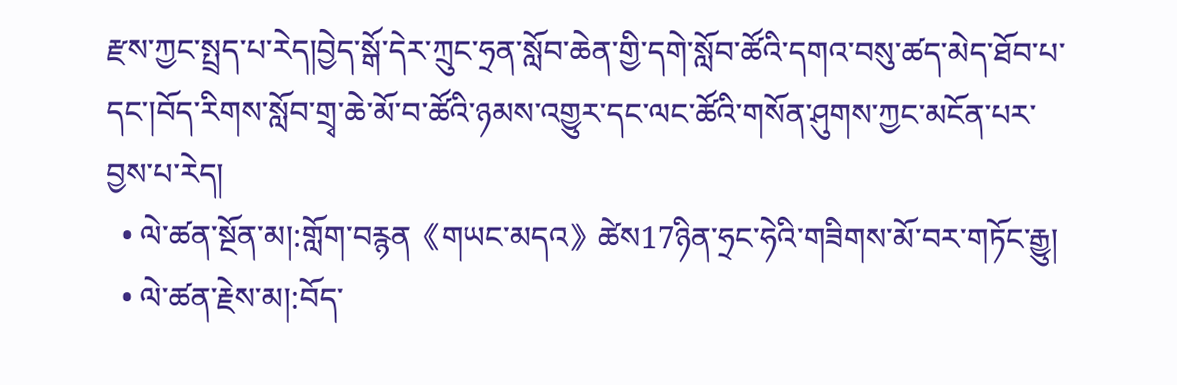རྫས་ཀྱང་སྤྲད་པ་རེད།བྱེད་སྒོ་དེར་ཀྲུང་ཧྲན་སློབ་ཆེན་གྱི་དགེ་སློབ་ཚོའི་དགའ་བསུ་ཚད་མེད་ཐོབ་པ་དང་།བོད་རིགས་སློབ་གྲྭ་ཆེ་མོ་བ་ཚོའི་ཉམས་འགྱུར་དང་ལང་ཚོའི་གསོན་ཤུགས་ཀྱང་མངོན་པར་བྱས་པ་རེད།
  • ལེ་ཚན་སྔོན་མ།:གློག་བརྙན《གཡང་མདའ》ཚེས17ཉིན་ཧྲང་ཧེའི་གཟིགས་མོ་བར་གཏོང་རྒྱུ།
  • ལེ་ཚན་རྗེས་མ།:བོད་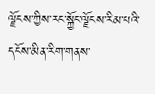ལྗོངས་ཀྱིས་རང་སྐྱོང་ལྗོངས་རིམ་པའི་དངོས་མིན་རིག་གནས་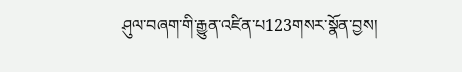ཤུལ་བཞག་གི་རྒྱུན་འཛིན་པ123གསར་སྣོན་བྱས།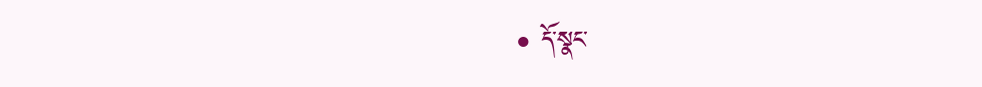• དོ་སྣང་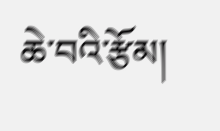ཆེ་བའི་རྩོམ།